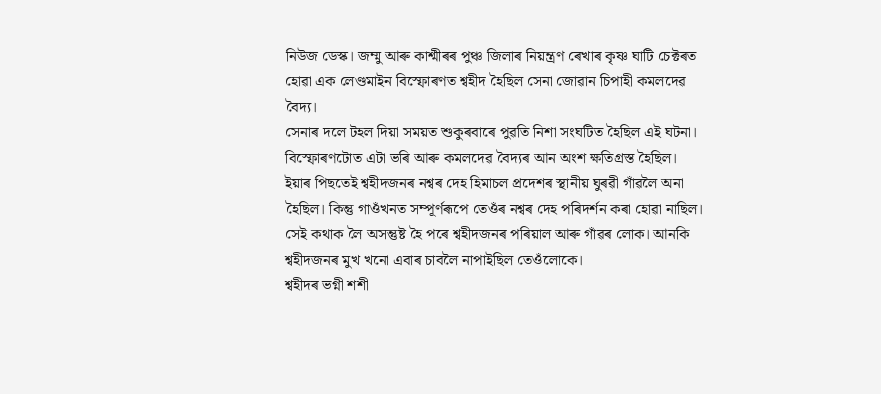নিউজ ডেস্ক। জম্মু আৰু কাশ্মীৰৰ পুঞ্চ জিলাৰ নিয়ন্ত্ৰণ ৰেখাৰ কৃষ্ণ ঘাটি চেক্টৰত হোৱা এক লেণ্ডমাইন বিস্ফোৰণত শ্বহীদ হৈছিল সেনা জোৱান চিপাহী কমলদেৱ বৈদ্য।
সেনাৰ দলে টহল দিয়া সময়ত শুকুৰবাৰে পুৱতি নিশা সংঘটিত হৈছিল এই ঘটনা। বিস্ফোৰণটোত এটা ভৰি আৰু কমলদেৱ বৈদ্যৰ আন অংশ ক্ষতিগ্ৰস্ত হৈছিল।
ইয়াৰ পিছতেই শ্বহীদজনৰ নশ্বৰ দেহ হিমাচল প্ৰদেশৰ স্থানীয় ঘুৰৱী গাঁৱলৈ অনা হৈছিল। কিন্তু গাওঁখনত সম্পূৰ্ণৰূপে তেওঁৰ নশ্বৰ দেহ পৰিদৰ্শন কৰা হোৱা নাছিল।
সেই কথাক লৈ অসন্তুষ্ট হৈ পৰে শ্বহীদজনৰ পৰিয়াল আৰু গাঁৱৰ লোক। আনকি শ্বহীদজনৰ মুখ খনো এবাৰ চাবলৈ নাপাইছিল তেওঁলোকে।
শ্বহীদৰ ভগ্নী শশী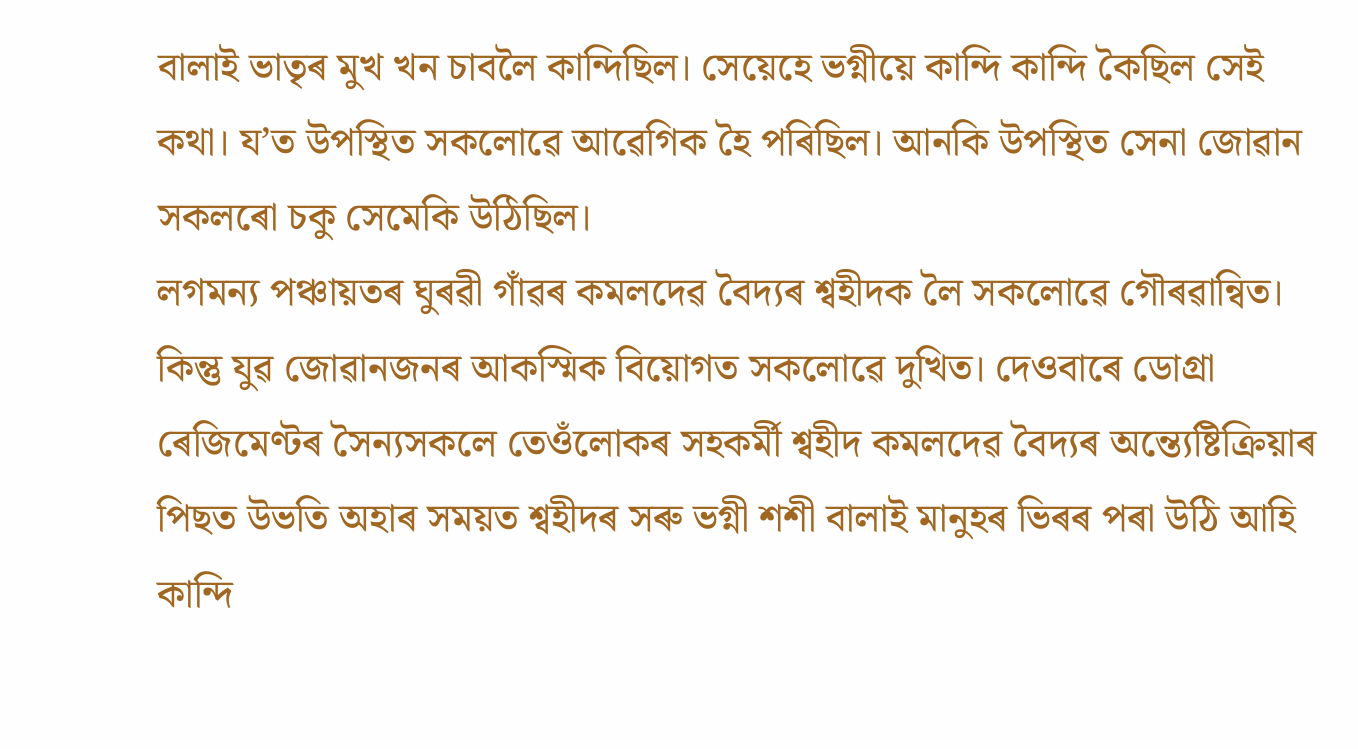বালাই ভাতৃৰ মুখ খন চাবলৈ কান্দিছিল। সেয়েহে ভগ্নীয়ে কান্দি কান্দি কৈছিল সেই কথা। য’ত উপস্থিত সকলোৱে আৱেগিক হৈ পৰিছিল। আনকি উপস্থিত সেনা জোৱান সকলৰো চকু সেমেকি উঠিছিল।
লগমন্য পঞ্চায়তৰ ঘুৰৱী গাঁৱৰ কমলদেৱ বৈদ্যৰ শ্বহীদক লৈ সকলোৱে গৌৰৱান্বিত। কিন্তু যুৱ জোৱানজনৰ আকস্মিক বিয়োগত সকলোৱে দুখিত। দেওবাৰে ডোগ্ৰা ৰেজিমেণ্টৰ সৈন্যসকলে তেওঁলোকৰ সহকৰ্মী শ্বহীদ কমলদেৱ বৈদ্যৰ অন্ত্যেষ্টিক্ৰিয়াৰ পিছত উভতি অহাৰ সময়ত শ্বহীদৰ সৰু ভগ্নী শশী বালাই মানুহৰ ভিৰৰ পৰা উঠি আহি কান্দি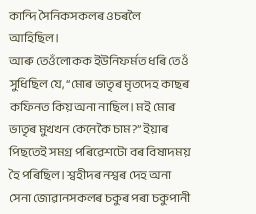কান্দি সৈনিকসকলৰ ওচৰলৈ আহিছিল।
আৰু তেওঁলোকক ইউনিফৰ্মত ধৰি তেওঁ সুধিছিল যে, “মোৰ ভাতৃৰ মৃতদেহ কাছৰ কফিনত কিয় অনা নাছিল। মই মোৰ ভাতৃৰ মুখখন কেনেকৈ চাম?” ইয়াৰ পিছতেই সমগ্ৰ পৰিৱেশটো বৰ বিষাদময় হৈ পৰিছিল। শ্বহীদৰ নশ্বৰ দেহ অনা সেনা জোৱানসকলৰ চকুৰ পৰা চকুপানী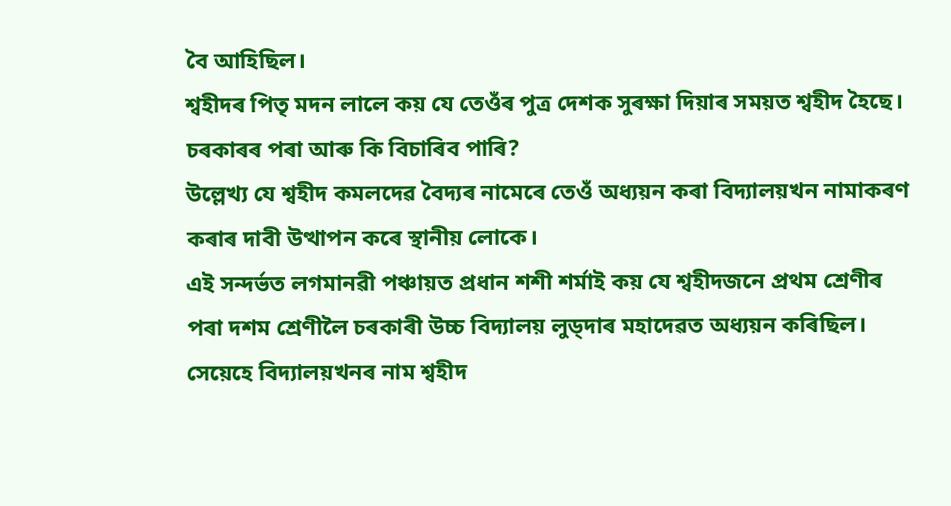বৈ আহিছিল।
শ্বহীদৰ পিতৃ মদন লালে কয় যে তেওঁৰ পুত্ৰ দেশক সুৰক্ষা দিয়াৰ সময়ত শ্বহীদ হৈছে। চৰকাৰৰ পৰা আৰু কি বিচাৰিব পাৰি?
উল্লেখ্য যে শ্বহীদ কমলদেৱ বৈদ্যৰ নামেৰে তেওঁ অধ্যয়ন কৰা বিদ্যালয়খন নামাকৰণ কৰাৰ দাবী উত্থাপন কৰে স্থানীয় লোকে।
এই সন্দৰ্ভত লগমানৱী পঞ্চায়ত প্ৰধান শশী শৰ্মাই কয় যে শ্বহীদজনে প্ৰথম শ্ৰেণীৰ পৰা দশম শ্ৰেণীলৈ চৰকাৰী উচ্চ বিদ্যালয় লুড্দাৰ মহাদেৱত অধ্যয়ন কৰিছিল। সেয়েহে বিদ্যালয়খনৰ নাম শ্বহীদ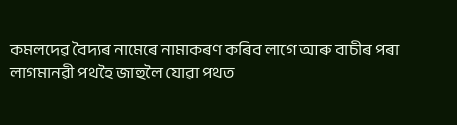কমলদেৱ বৈদ্যৰ নামেৰে নামাকৰণ কৰিব লাগে আৰু বাচীৰ পৰা লাগমানৱী পথহৈ জাহুলৈ যোৱা পথত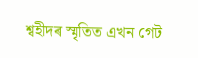শ্বহীদৰ স্মৃতিত এখন গেট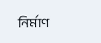নিৰ্মাণ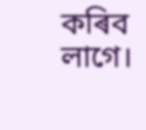কৰিব লাগে।